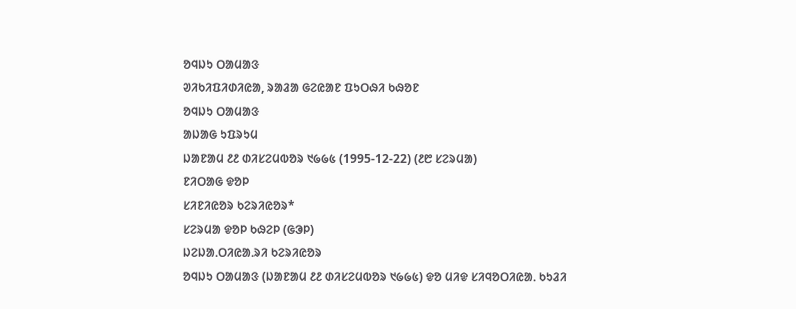ᱚᱧᱡᱩ ᱛᱟᱢᱟᱝ
ᱣᱤᱠᱤᱯᱤᱰᱤᱭᱟ, ᱨᱟᱲᱟ ᱜᱮᱭᱟᱱ ᱯᱩᱛᱷᱤ ᱠᱷᱚᱱ
ᱚᱧᱡᱩ ᱛᱟᱢᱟᱝ
ᱟᱡᱟᱜ ᱩᱯᱨᱩᱢ
ᱡᱟᱱᱟᱢ ᱒᱒ ᱰᱤᱥᱮᱢᱵᱚᱨ ᱑᱙᱙᱕ (1995-12-22) (᱒᱘ ᱥᱮᱨᱢᱟ)
ᱱᱤᱛᱟᱜ ᱫᱚᱞ
ᱥᱤᱱᱤᱭᱚᱨ ᱠᱮᱨᱤᱭᱚᱨ*
ᱥᱮᱨᱢᱟ ᱫᱚᱞ ᱠᱷᱮᱞ (ᱜᱳᱞ)
ᱡᱮᱡᱟᱹᱛᱤᱭᱟᱹᱨᱤ ᱠᱮᱨᱤᱭᱚᱨ
ᱚᱧᱡᱩ ᱛᱟᱢᱟᱝ (ᱡᱟᱱᱟᱢ ᱒᱒ ᱰᱤᱥᱮᱢᱵᱚᱨ ᱑᱙᱙᱕) ᱫᱚ ᱢᱤᱫ ᱥᱤᱧᱚᱛᱤᱭᱟᱹ ᱠᱩᱲᱤ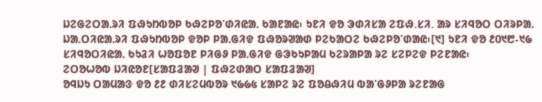ᱡᱮᱜᱮᱛᱟᱹᱨᱤ ᱯᱷᱩᱴᱵᱚᱞ ᱠᱷᱮᱞᱚᱸᱰᱤᱭᱟᱹ ᱠᱟᱱᱟᱭ᱾ ᱩᱱᱤ ᱫᱚ ᱳᱰᱤᱥᱟ ᱮᱯᱷ.ᱥᱤ. ᱟᱨ ᱥᱤᱧᱚᱛ ᱛᱤᱨᱞᱟᱹ ᱡᱟᱹᱛᱤᱭᱟᱹᱨᱤ ᱯᱷᱩᱴᱵᱚᱞ ᱫᱚᱞ ᱞᱟᱹᱜᱤᱫ ᱯᱷᱚᱨᱣᱟᱰ ᱞᱮᱠᱟᱛᱮ ᱠᱷᱮᱞᱚᱸᱰᱟᱭ᱾[᱑] ᱩᱱᱤ ᱫᱚ ᱒᱐᱑᱘-᱑᱙ ᱥᱤᱧᱚᱛᱤᱭᱟᱹ ᱠᱩᱲᱤ ᱦᱚᱯᱚᱱ ᱞᱤᱜᱽ ᱞᱟᱹᱜᱤᱫ ᱜᱳᱠᱩᱞᱟᱢ ᱠᱮᱨᱟᱞᱟ ᱨᱮ ᱥᱮᱞᱮᱫ ᱞᱮᱱᱟᱭ᱾
ᱮᱛᱚᱦᱚᱵ ᱡᱤᱭᱚᱱ[ᱥᱟᱯᱲᱟᱣ | ᱯᱷᱮᱰᱟᱛ ᱥᱟᱯᱲᱟᱣ]
ᱚᱧᱡᱩ ᱛᱟᱢᱟᱝ ᱫᱚ ᱒᱒ ᱰᱤᱥᱮᱢᱵᱚᱨ ᱑᱙᱙᱕ ᱥᱟᱞᱮ ᱨᱮ ᱯᱚᱪᱷᱤᱢ ᱵᱟᱸᱜᱽᱞᱟ ᱨᱮᱱᱟᱜ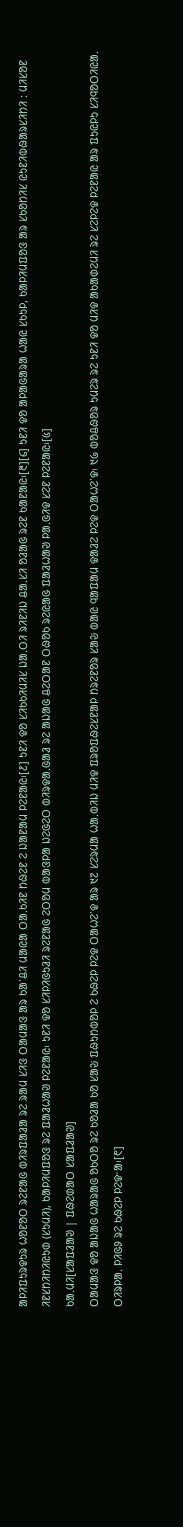ᱟᱞᱤᱯᱩᱨᱫᱩᱨ ᱦᱚᱱᱚᱛ ᱨᱮᱱᱟᱜ ᱵᱤᱨᱯᱟᱲᱟ ᱨᱮ ᱨᱟᱢ ᱥᱤᱝ ᱛᱟᱢᱟᱝ ᱟᱨ ᱠᱟᱸᱪᱤ ᱢᱟᱭᱟ ᱛᱟᱹᱠᱤᱱ ᱴᱷᱮᱱ ᱮ ᱡᱟᱱᱟᱢ ᱞᱮᱱᱟᱭ᱾[᱒] ᱩᱱᱤ ᱫᱚ ᱥᱤᱠᱠᱤᱢᱤᱥ ᱡᱟᱹᱛᱤ ᱨᱤᱱᱤᱡ ᱪᱟᱹᱥᱤ ᱚᱲᱟᱜ ᱨᱮᱱ ᱠᱟᱱᱟᱭ᱾[᱓][᱔] ᱩᱱᱤ ᱫᱚ ᱟᱞᱟᱜᱟᱨᱟ ᱦᱟᱭ ᱥᱠᱩᱞ, ᱠᱟᱞᱤᱢᱯᱚᱝ ᱟᱨ ᱥᱠᱚᱴᱤᱥ ᱭᱩᱱᱤᱵᱷᱟᱨᱥᱤᱴᱤ ᱺ ᱢᱤᱥᱚᱱ ᱤᱱᱥᱴᱤᱴᱤᱭᱩᱰ (ᱥᱩᱢᱤ), ᱠᱟᱞᱤᱢᱯᱚᱝ ᱨᱮ ᱯᱟᱲᱦᱟᱣ ᱞᱮᱱᱟᱭ᱾ ᱩᱱᱤ ᱫᱚ ᱥᱤᱞᱤᱜᱩᱲᱤ ᱨᱮᱱᱟᱜ ᱮᱛᱚᱢ ᱵᱟᱝᱞᱟ ᱡᱮᱜᱮᱛ ᱵᱤᱨᱫᱟᱹᱜᱟᱲ ᱨᱮ ᱟᱡᱟᱜ ᱪᱮᱛᱟᱱ ᱛᱷᱚᱠ ᱨᱮᱭᱟᱜ ᱯᱟᱲᱦᱟᱣ ᱞᱟᱹᱜᱤᱫ ᱥᱮᱱ ᱞᱮᱱᱟᱭ᱾[᱕]
ᱠᱟᱹᱢᱤ[ᱥᱟᱯᱲᱟᱣ | ᱯᱷᱮᱰᱟᱛ ᱥᱟᱯᱲᱟᱣ]
ᱛᱟᱢᱟᱝ ᱫᱚ ᱟᱡᱟᱜ ᱦᱟᱨᱟᱜ ᱚᱠᱛᱚ ᱨᱮ ᱠᱚᱲᱟ ᱠᱚ ᱥᱟᱶ ᱯᱷᱩᱴᱵᱚᱞ ᱮ ᱠᱷᱮᱞ ᱞᱮᱫ ᱛᱟᱦᱮᱸᱫ ᱟᱨ ᱑᱗ ᱥᱮᱨᱢᱟ ᱦᱟᱹᱵᱤᱡ ᱢᱤᱫ ᱯᱨᱚᱯᱷᱮᱥᱱᱟᱞ ᱴᱨᱮᱱᱚᱨ ᱥᱟᱶ ᱵᱟᱭ ᱧᱟᱯᱟᱢ ᱫᱟᱲᱮ ᱞᱮᱫ ᱛᱟᱦᱮᱸᱫ᱾ ᱑᱙ ᱵᱚᱪᱷᱚᱨ ᱩᱢᱮᱨ ᱨᱮ ᱩᱱᱤ ᱫᱚ ᱢᱤᱫ ᱟᱠᱟᱰᱮᱢᱤ ᱨᱮ ᱥᱮᱞᱮᱫ ᱞᱮᱱᱟᱭ ᱟᱨ ᱯᱩᱭᱞᱩ ᱥᱤᱧᱚᱛᱤᱭᱟᱹ ᱛᱤᱨᱞᱟᱹ ᱞᱤᱜᱽ ᱨᱮ ᱠᱷᱮᱞ ᱞᱮᱫᱼᱟ᱾[᱖]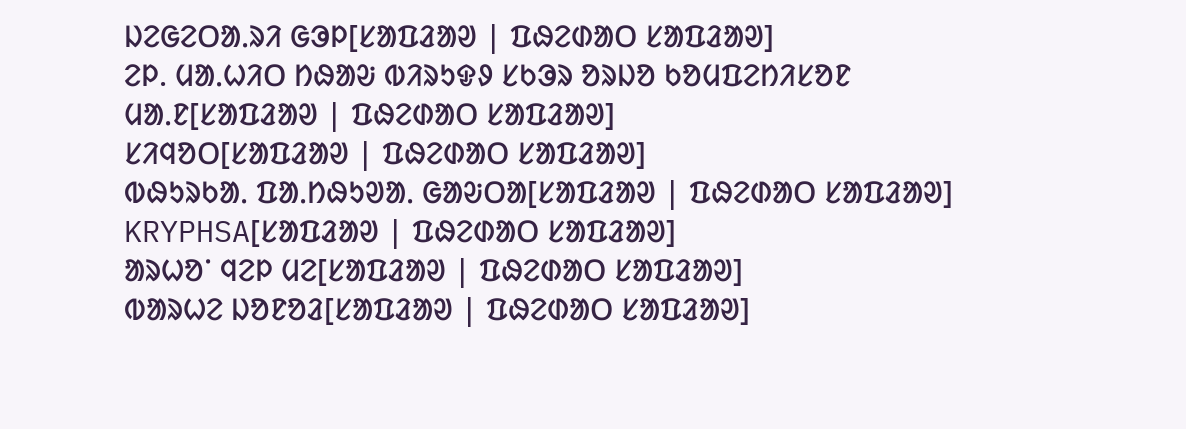ᱡᱮᱜᱮᱛᱟᱹᱨᱤ ᱜᱳᱞ[ᱥᱟᱯᱲᱟᱣ | ᱯᱷᱮᱰᱟᱛ ᱥᱟᱯᱲᱟᱣ]
ᱮᱞ. ᱢᱟᱹᱦᱤᱛ ᱴᱷᱟᱶ ᱵᱤᱨᱩᱫᱽ ᱥᱠᱳᱨ ᱚᱨᱡᱚ ᱠᱚᱢᱯᱮᱴᱤᱥᱚᱱ
ᱢᱟᱹᱱ[ᱥᱟᱯᱲᱟᱣ | ᱯᱷᱮᱰᱟᱛ ᱥᱟᱯᱲᱟᱣ]
ᱥᱤᱧᱚᱛ[ᱥᱟᱯᱲᱟᱣ | ᱯᱷᱮᱰᱟᱛ ᱥᱟᱯᱲᱟᱣ]
ᱵᱷᱩᱨᱠᱟᱹ ᱯᱟᱹᱴᱷᱩᱣᱟᱹ ᱜᱟᱶᱛᱟ[ᱥᱟᱯᱲᱟᱣ | ᱯᱷᱮᱰᱟᱛ ᱥᱟᱯᱲᱟᱣ]
KRYPHSA[ᱥᱟᱯᱲᱟᱣ | ᱯᱷᱮᱰᱟᱛ ᱥᱟᱯᱲᱟᱣ]
ᱟᱨᱦᱚᱸ ᱧᱮᱞ ᱢᱮ[ᱥᱟᱯᱲᱟᱣ | ᱯᱷᱮᱰᱟᱛ ᱥᱟᱯᱲᱟᱣ]
ᱵᱟᱨᱦᱮ ᱡᱚᱱᱚᱲ[ᱥᱟᱯᱲᱟᱣ | ᱯᱷᱮᱰᱟᱛ ᱥᱟᱯᱲᱟᱣ]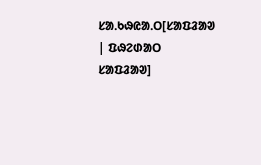ᱥᱟᱹᱠᱷᱭᱟᱹᱛ[ᱥᱟᱯᱲᱟᱣ | ᱯᱷᱮᱰᱟᱛ ᱥᱟᱯᱲᱟᱣ]